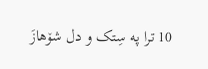10 ترا په سِتک و دل شۆهازَ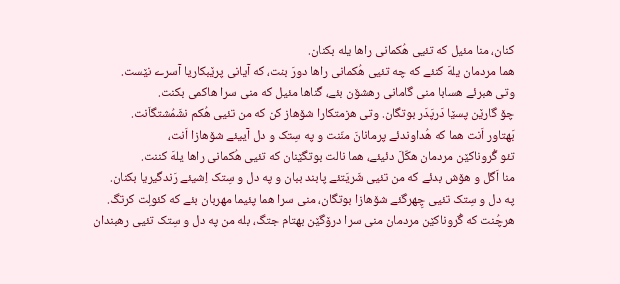کنان، منا مئیل که تئیی هُکمانی راها یله بکنان.
هما مردمان یلهَ کنئے که چه تئیی هُکمانی راها دورَ بنت، که آیانی پرێبکاریا آسرے نێست.
وتی هبرئے هسابا منی گامانی رهشۆن بئے، گناها مئیل که منی سرا هاکمی بکنت.
چۆ گارێن پسێا دَرپَدَر بوتگان. وتی هزمتکارا شۆهاز کن که من تئیی هُکم نشَمُشتگاَنت.
بَهتاور اَنت هما که هُداوندئے پرمانانَ منّنت و په سِتک و دل آییئے شۆهازا اَنت،
تئو گُروناکێن مردمان هکّلَ دئیئے، هما نالت بوتگێنان که تئیی هُکمانی راها یلهَ کننت.
منا اَگل و هۆش بدئے که من تئیی شَریَتئے پابند ببان و په دل و سِتک اِشیئے رَندگیریا بکنان.
په دل و سِتک تئیی چِهرگئے شۆهازا بوتگان، منی سرا هما پئیما مهربان بئے که کئولِت کرتگ.
هرچُنت که گُروناکێن مردمان منی سرا درۆگێن بهتام جتگ، بله من په دل و سِتک تئیی رهبندان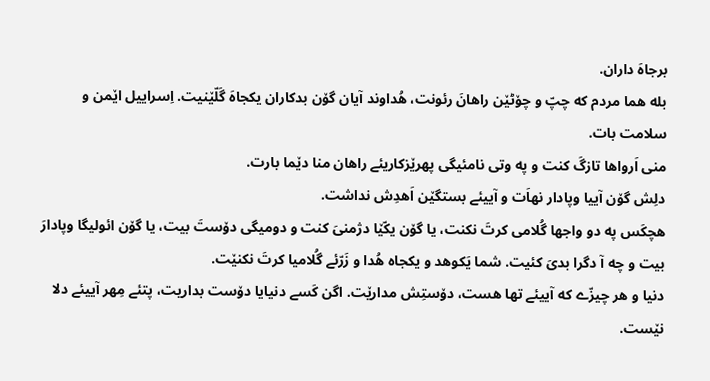برجاهَ داران.
بله هما مردم که چپّ و چۆٹێن راهانَ رئونت، هُداوند آیان گۆن بدکاران یکجاهَ گَلّێنیت. اِسراییل اێمن و سلامت بات.
منی اَرواها تازگَ کنت و په وتی نامئیگی پهرێزکاریئے راهان منا دێما بارت.
دلِش گۆن آییا وپادار نهاَت و آییئے بستگێن اَهدِش نداشت.
هچکَس په دو واجها گُلامی کرتَ نکنت، یا گۆن یکّێا دژمنیَ کنت و دومیگی دۆستَ بیت، یا گۆن ائولیگا وپادارَ بیت و چه آ دگرا بدیَ کئیت. شما یَکوهد و یکجاه هُدا و زَرّئے گُلامیا کرتَ نکنێت.
دنیا و هر چیزّے که آییئے تها هست، دۆستِش مدارێت. اگن کَسے دنیایا دۆست بداریت، پتئے مِهر آییئے دلا نێست.